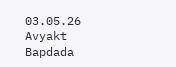03.05.26 Avyakt Bapdada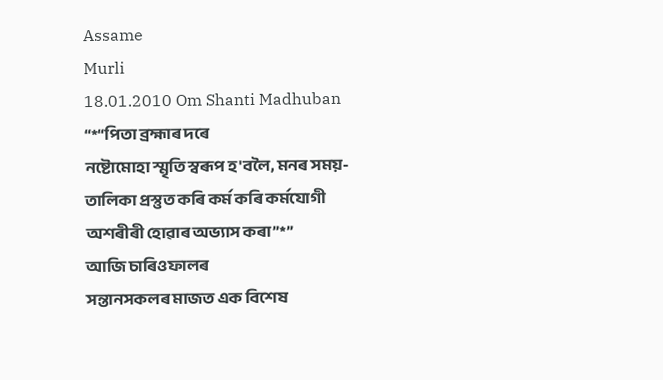Assame
Murli
18.01.2010 Om Shanti Madhuban
“*“পিতা ব্ৰহ্মাৰ দৰে
নষ্টোমোহা স্মৃতি স্বৰূপ হ'বলৈ, মনৰ সময়-তালিকা প্ৰস্তুত কৰি কৰ্ম কৰি কৰ্মযোগী
অশৰীৰী হোৱাৰ অভ্যাস কৰা”*”
আজি চাৰিওফালৰ
সন্তানসকলৰ মাজত এক বিশেষ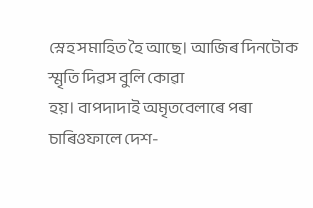স্নেহ সমাহিত হৈ আছে। আজিৰ দিনটোক স্মৃতি দিৱস বুলি কোৱা
হয়। বাপদাদাই অমৃতবেলাৰে পৰা চাৰিওফালে দেশ-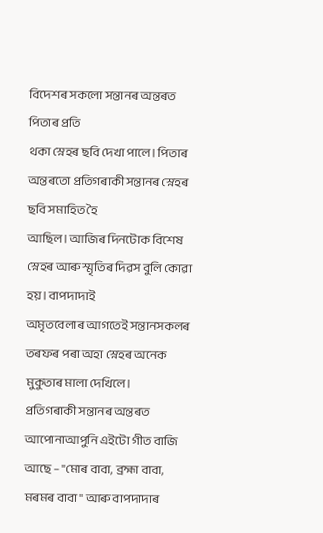বিদেশৰ সকলো সন্তানৰ অন্তৰত পিতাৰ প্ৰতি
থকা স্নেহৰ ছবি দেখা পালে। পিতাৰ অন্তৰতো প্ৰতিগৰাকী সন্তানৰ স্নেহৰ ছবি সমাহিত হৈ
আছিল। আজিৰ দিনটোক বিশেষ স্নেহৰ আৰু স্মৃতিৰ দিৱস বুলি কোৱা হয়। বাপদাদাই
অমৃতবেলাৰ আগতেই সন্তানসকলৰ তৰফৰ পৰা অহা স্নেহৰ অনেক মুকুতাৰ মালা দেখিলে।
প্ৰতিগৰাকী সন্তানৰ অন্তৰত আপোনাআপুনি এইটো গীত বাজি আছে – "মোৰ বাবা, ব্ৰহ্মা বাবা,
মৰমৰ বাবা" আৰু বাপদাদাৰ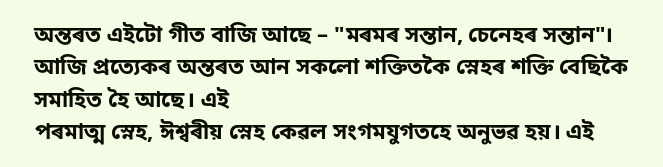অন্তৰত এইটো গীত বাজি আছে – "মৰমৰ সন্তান, চেনেহৰ সন্তান"।
আজি প্ৰত্যেকৰ অন্তৰত আন সকলো শক্তিতকৈ স্নেহৰ শক্তি বেছিকৈ সমাহিত হৈ আছে। এই
পৰমাত্ম স্নেহ, ঈশ্বৰীয় স্নেহ কেৱল সংগমযুগতহে অনুভৱ হয়। এই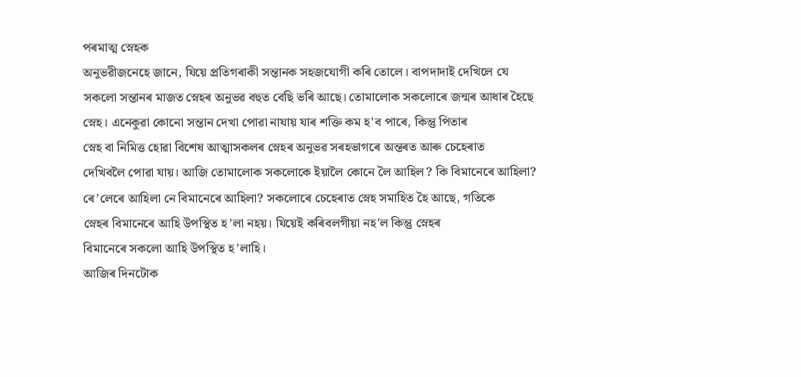পৰমাত্ম স্নেহক
অনুভৱীজনেহে জানে, যিয়ে প্ৰতিগৰাকী সন্তানক সহজযোগী কৰি তোলে। বাপদাদাই দেখিলে যে
সকলো সন্তানৰ মাজত স্নেহৰ অনুভৱ বহুত বেছি ভৰি আছে। তোমালোক সকলোৰে জন্মৰ আধাৰ হৈছে
স্নেহ। এনেকুৱা কোনো সন্তান দেখা পোৱা নাযায় যাৰ শক্তি কম হ'ব পাৰে, কিন্তু পিতাৰ
স্নেহ বা নিমিত্ত হোৱা বিশেষ আত্মাসকলৰ স্নেহৰ অনুভৱ সৰহভাগৰে অন্তৰত আৰু চেহেৰাত
দেখিবলৈ পোৱা যায়। আজি তোমালোক সকলোকে ইয়ালৈ কোনে লৈ আহিল? কি বিমানেৰে আহিলা?
ৰে’লেৰে আহিলা নে বিমানেৰে আহিলা? সকলোৰে চেহেৰাত স্নেহ সমাহিত হৈ আছে, গতিকে
স্নেহৰ বিমানেৰে আহি উপস্থিত হ’লা নহয়। যিয়েই কৰিবলগীয়া নহ'ল কিন্তু স্নেহৰ
বিমানেৰে সকলো আহি উপস্থিত হ’লাহি।
আজিৰ দিনটোক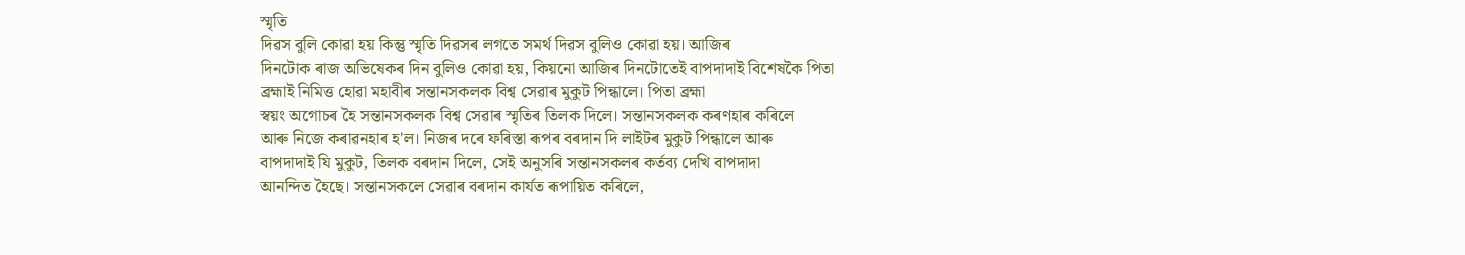স্মৃতি
দিৱস বুলি কোৱা হয় কিন্তু স্মৃতি দিৱসৰ লগতে সমৰ্থ দিৱস বুলিও কোৱা হয়। আজিৰ
দিনটোক ৰাজ অভিষেকৰ দিন বুলিও কোৱা হয়, কিয়নো আজিৰ দিনটোতেই বাপদাদাই বিশেষকৈ পিতা
ব্ৰহ্মাই নিমিত্ত হোৱা মহাবীৰ সন্তানসকলক বিশ্ব সেৱাৰ মুকুট পিন্ধালে। পিতা ব্ৰহ্মা
স্বয়ং অগোচৰ হৈ সন্তানসকলক বিশ্ব সেৱাৰ স্মৃতিৰ তিলক দিলে। সন্তানসকলক কৰণহাৰ কৰিলে
আৰু নিজে কৰাৱনহাৰ হ'ল। নিজৰ দৰে ফৰিস্তা ৰূপৰ বৰদান দি লাইটৰ মুকুট পিন্ধালে আৰু
বাপদাদাই যি মুকুট, তিলক বৰদান দিলে, সেই অনুসৰি সন্তানসকলৰ কৰ্তব্য দেখি বাপদাদা
আনন্দিত হৈছে। সন্তানসকলে সেৱাৰ বৰদান কাৰ্যত ৰূপায়িত কৰিলে,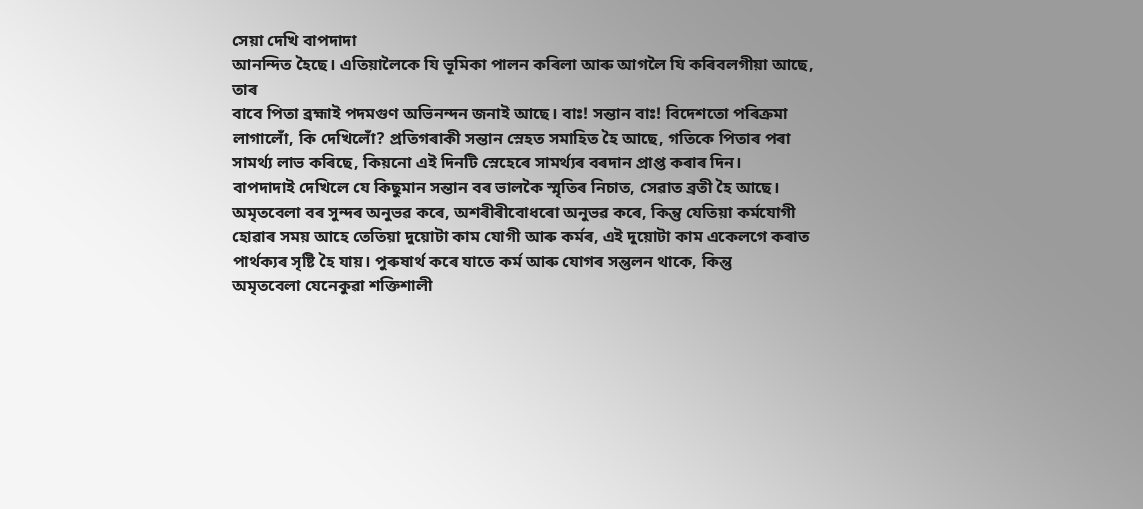সেয়া দেখি বাপদাদা
আনন্দিত হৈছে। এতিয়ালৈকে যি ভূমিকা পালন কৰিলা আৰু আগলৈ যি কৰিবলগীয়া আছে, তাৰ
বাবে পিতা ব্ৰহ্মাই পদমগুণ অভিনন্দন জনাই আছে। বাঃ! সন্তান বাঃ! বিদেশতো পৰিক্ৰমা
লাগালোঁ, কি দেখিলোঁ? প্ৰতিগৰাকী সন্তান স্নেহত সমাহিত হৈ আছে, গতিকে পিতাৰ পৰা
সামৰ্থ্য লাভ কৰিছে, কিয়নো এই দিনটি স্নেহেৰে সামৰ্থ্যৰ বৰদান প্ৰাপ্ত কৰাৰ দিন।
বাপদাদাই দেখিলে যে কিছুমান সন্তান বৰ ভালকৈ স্মৃতিৰ নিচাত, সেৱাত ব্ৰতী হৈ আছে।
অমৃতবেলা বৰ সুন্দৰ অনুভৱ কৰে, অশৰীৰীবোধৰো অনুভৱ কৰে, কিন্তু যেতিয়া কৰ্মযোগী
হোৱাৰ সময় আহে তেতিয়া দুয়োটা কাম যোগী আৰু কৰ্মৰ, এই দুয়োটা কাম একেলগে কৰাত
পাৰ্থক্যৰ সৃষ্টি হৈ যায়। পুৰুষাৰ্থ কৰে যাতে কৰ্ম আৰু যোগৰ সন্তুলন থাকে, কিন্তু
অমৃতবেলা যেনেকুৱা শক্তিশালী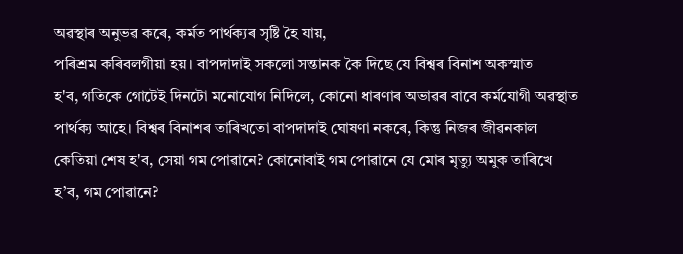অৱস্থাৰ অনুভৱ কৰে, কৰ্মত পাৰ্থক্যৰ সৃষ্টি হৈ যায়,
পৰিশ্ৰম কৰিবলগীয়া হয়। বাপদাদাই সকলো সন্তানক কৈ দিছে যে বিশ্বৰ বিনাশ অকস্মাত
হ'ব, গতিকে গোটেই দিনটো মনোযোগ নিদিলে, কোনো ধাৰণাৰ অভাৱৰ বাবে কৰ্মযোগী অৱস্থাত
পাৰ্থক্য আহে। বিশ্বৰ বিনাশৰ তাৰিখতো বাপদাদাই ঘোষণা নকৰে, কিন্তু নিজৰ জীৱনকাল
কেতিয়া শেষ হ'ব, সেয়া গম পোৱানে? কোনোবাই গম পোৱানে যে মোৰ মৃত্যু অমুক তাৰিখে
হ’ব, গম পোৱানে?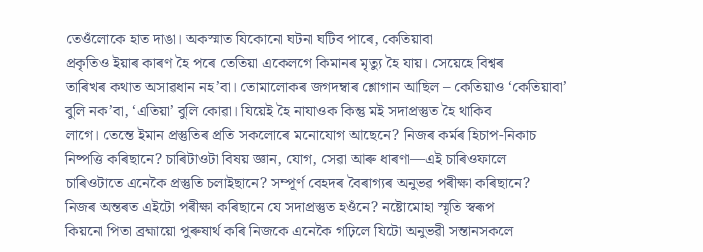তেওঁলোকে হাত দাঙা। অকস্মাত যিকোনো ঘটনা ঘটিব পাৰে, কেতিয়াবা
প্ৰকৃতিও ইয়াৰ কাৰণ হৈ পৰে তেতিয়া একেলগে কিমানৰ মৃত্যু হৈ যায়। সেয়েহে বিশ্বৰ
তাৰিখৰ কথাত অসাৱধান নহ’বা। তোমালোকৰ জগদম্বাৰ শ্লোগান আছিল – কেতিয়াও ‘কেতিয়াবা’
বুলি নক’বা, ‘এতিয়া’ বুলি কোৱা। যিয়েই হৈ নাযাওক কিন্তু মই সদাপ্ৰস্তুত হৈ থাকিব
লাগে। তেন্তে ইমান প্ৰস্তুতিৰ প্ৰতি সকলোৰে মনোযোগ আছেনে? নিজৰ কৰ্মৰ হিচাপ-নিকাচ
নিষ্পত্তি কৰিছানে? চাৰিটাওটা বিষয় জ্ঞান, যোগ, সেৱা আৰু ধাৰণা—এই চাৰিওফালে
চাৰিওটাতে এনেকৈ প্ৰস্তুতি চলাইছানে? সম্পূৰ্ণ বেহদৰ বৈৰাগ্যৰ অনুভৱ পৰীক্ষা কৰিছানে?
নিজৰ অন্তৰত এইটো পৰীক্ষা কৰিছানে যে সদাপ্ৰস্তুত হওঁনে? নষ্টোমোহা স্মৃতি স্বৰূপ
কিয়নো পিতা ব্ৰহ্মায়ো পুৰুষাৰ্থ কৰি নিজকে এনেকৈ গঢ়িলে যিটো অনুভৱী সন্তানসকলে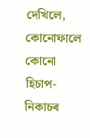দেখিলে, কোনোফালে কোনো হিচাপ-নিকাচৰ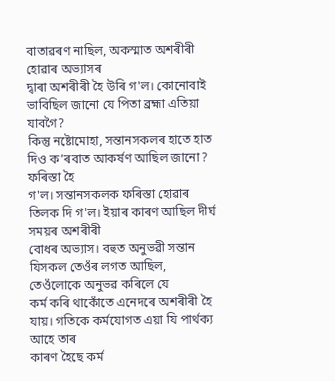বাতাৱৰণ নাছিল, অকস্মাত অশৰীৰী হোৱাৰ অভ্যাসৰ
দ্বাৰা অশৰীৰী হৈ উৰি গ'ল। কোনোবাই ভাবিছিল জানো যে পিতা ব্ৰহ্মা এতিয়া যাবগৈ?
কিন্তু নষ্টোমোহা, সন্তানসকলৰ হাতে হাত দিও ক’ৰবাত আকৰ্ষণ আছিল জানো? ফৰিস্তা হৈ
গ'ল। সন্তানসকলক ফৰিস্তা হোৱাৰ তিলক দি গ'ল। ইয়াৰ কাৰণ আছিল দীৰ্ঘ সময়ৰ অশৰীৰী
বোধৰ অভ্যাস। বহুত অনুভৱী সন্তান যিসকল তেওঁৰ লগত আছিল, তেওঁলোকে অনুভৱ কৰিলে যে
কৰ্ম কৰি থাকোঁতে এনেদৰে অশৰীৰী হৈ যায়। গতিকে কৰ্মযোগত এয়া যি পাৰ্থক্য আহে তাৰ
কাৰণ হৈছে কৰ্ম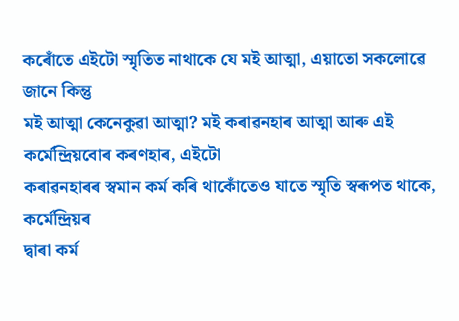কৰোঁতে এইটো স্মৃতিত নাথাকে যে মই আত্মা, এয়াতো সকলোৱে জানে কিন্তু
মই আত্মা কেনেকুৱা আত্মা? মই কৰাৱনহাৰ আত্মা আৰু এই কৰ্মেন্দ্ৰিয়বোৰ কৰণহাৰ, এইটো
কৰাৱনহাৰৰ স্বমান কৰ্ম কৰি থাকোঁতেও যাতে স্মৃতি স্বৰূপত থাকে, কৰ্মেন্দ্ৰিয়ৰ
দ্বাৰা কৰ্ম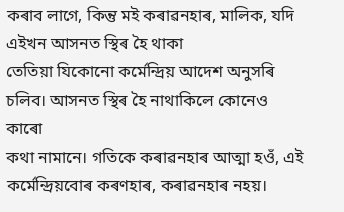কৰাব লাগে, কিন্তু মই কৰাৱনহাৰ, মালিক, যদি এইখন আসনত স্থিৰ হৈ থাকা
তেতিয়া যিকোনো কৰ্মেন্দ্ৰিয় আদেশ অনুসৰি চলিব। আসনত স্থিৰ হৈ নাথাকিলে কোনেও কাৰো
কথা নামানে। গতিকে কৰাৱনহাৰ আত্মা হওঁ, এই কৰ্মেন্দ্ৰিয়বোৰ কৰণহাৰ, কৰাৱনহাৰ নহয়।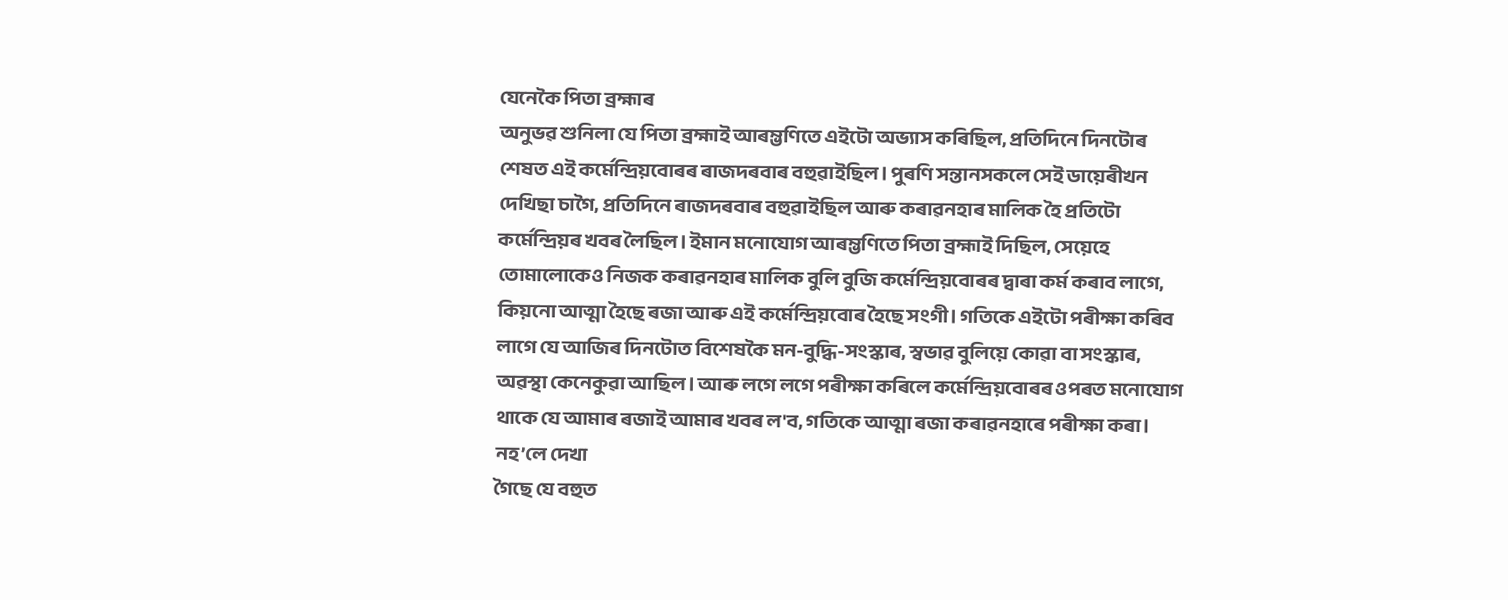যেনেকৈ পিতা ব্ৰহ্মাৰ
অনুভৱ শুনিলা যে পিতা ব্ৰহ্মাই আৰম্ভণিতে এইটো অভ্যাস কৰিছিল, প্ৰতিদিনে দিনটোৰ
শেষত এই কৰ্মেন্দ্ৰিয়বোৰৰ ৰাজদৰবাৰ বহুৱাইছিল। পুৰণি সন্তানসকলে সেই ডায়েৰীখন
দেখিছা চাগৈ, প্ৰতিদিনে ৰাজদৰবাৰ বহুৱাইছিল আৰু কৰাৱনহাৰ মালিক হৈ প্ৰতিটো
কৰ্মেন্দ্ৰিয়ৰ খবৰ লৈছিল। ইমান মনোযোগ আৰম্ভণিতে পিতা ব্ৰহ্মাই দিছিল, সেয়েহে
তোমালোকেও নিজক কৰাৱনহাৰ মালিক বুলি বুজি কৰ্মেন্দ্ৰিয়বোৰৰ দ্বাৰা কৰ্ম কৰাব লাগে,
কিয়নো আত্মা হৈছে ৰজা আৰু এই কৰ্মেন্দ্ৰিয়বোৰ হৈছে সংগী। গতিকে এইটো পৰীক্ষা কৰিব
লাগে যে আজিৰ দিনটোত বিশেষকৈ মন-বুদ্ধি-সংস্কাৰ, স্বভাৱ বুলিয়ে কোৱা বা সংস্কাৰ,
অৱস্থা কেনেকুৱা আছিল। আৰু লগে লগে পৰীক্ষা কৰিলে কৰ্মেন্দ্ৰিয়বোৰৰ ওপৰত মনোযোগ
থাকে যে আমাৰ ৰজাই আমাৰ খবৰ ল'ব, গতিকে আত্মা ৰজা কৰাৱনহাৰে পৰীক্ষা কৰা। নহ’লে দেখা
গৈছে যে বহুত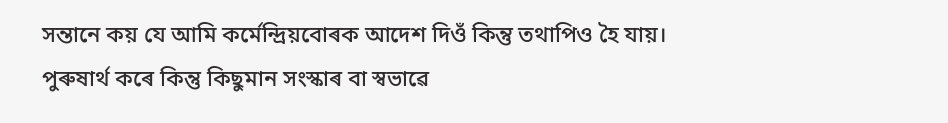সন্তানে কয় যে আমি কৰ্মেন্দ্ৰিয়বোৰক আদেশ দিওঁ কিন্তু তথাপিও হৈ যায়।
পুৰুষাৰ্থ কৰে কিন্তু কিছুমান সংস্কাৰ বা স্বভাৱে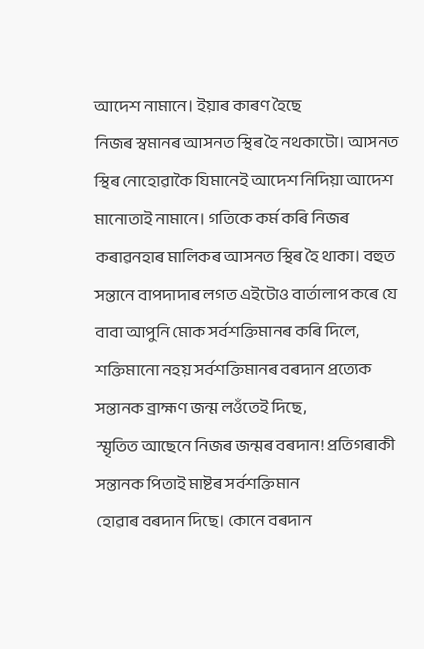আদেশ নামানে। ইয়াৰ কাৰণ হৈছে
নিজৰ স্বমানৰ আসনত স্থিৰ হৈ নথকাটো। আসনত স্থিৰ নোহোৱাকৈ যিমানেই আদেশ নিদিয়া আদেশ
মানোতাই নামানে। গতিকে কৰ্ম কৰি নিজৰ কৰাৱনহাৰ মালিকৰ আসনত স্থিৰ হৈ থাকা। বহুত
সন্তানে বাপদাদাৰ লগত এইটোও বাৰ্তালাপ কৰে যে বাবা আপুনি মোক সৰ্বশক্তিমানৰ কৰি দিলে,
শক্তিমানো নহয় সৰ্বশক্তিমানৰ বৰদান প্ৰত্যেক সন্তানক ব্ৰাহ্মণ জন্ম লওঁতেই দিছে,
স্মৃতিত আছেনে নিজৰ জন্মৰ বৰদান! প্ৰতিগৰাকী সন্তানক পিতাই মাষ্টৰ সৰ্বশক্তিমান
হোৱাৰ বৰদান দিছে। কোনে বৰদান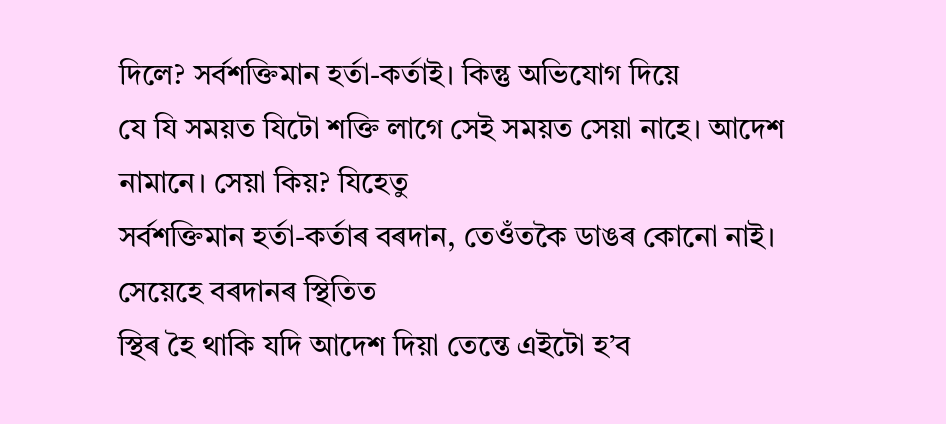দিলে? সৰ্বশক্তিমান হৰ্তা-কৰ্তাই। কিন্তু অভিযোগ দিয়ে
যে যি সময়ত যিটো শক্তি লাগে সেই সময়ত সেয়া নাহে। আদেশ নামানে। সেয়া কিয়? যিহেতু
সৰ্বশক্তিমান হৰ্তা-কৰ্তাৰ বৰদান, তেওঁতকৈ ডাঙৰ কোনো নাই। সেয়েহে বৰদানৰ স্থিতিত
স্থিৰ হৈ থাকি যদি আদেশ দিয়া তেন্তে এইটো হ’ব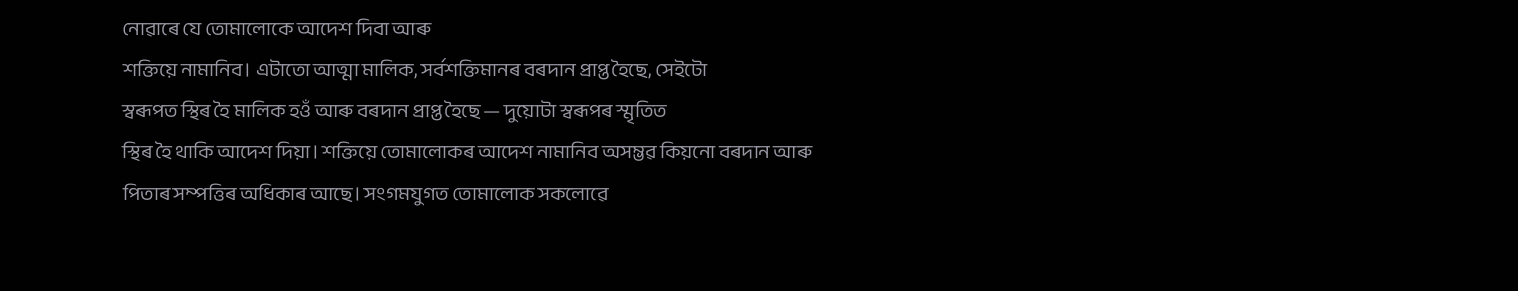নোৱাৰে যে তোমালোকে আদেশ দিবা আৰু
শক্তিয়ে নামানিব। এটাতো আত্মা মালিক, সৰ্বশক্তিমানৰ বৰদান প্ৰাপ্ত হৈছে, সেইটো
স্বৰূপত স্থিৰ হৈ মালিক হওঁ আৰু বৰদান প্ৰাপ্ত হৈছে — দুয়োটা স্বৰূপৰ স্মৃতিত
স্থিৰ হৈ থাকি আদেশ দিয়া। শক্তিয়ে তোমালোকৰ আদেশ নামানিব অসম্ভৱ কিয়নো বৰদান আৰু
পিতাৰ সম্পত্তিৰ অধিকাৰ আছে। সংগমযুগত তোমালোক সকলোৱে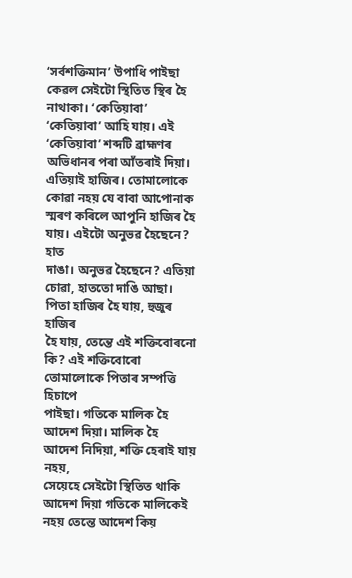‘সৰ্বশক্তিমান’ উপাধি পাইছা
কেৱল সেইটো স্থিতিত স্থিৰ হৈ নাথাকা। ‘কেতিয়াবা’ ‘কেতিয়াবা’ আহি যায়। এই
‘কেতিয়াবা’ শব্দটি ব্ৰাহ্মণৰ অভিধানৰ পৰা আঁতৰাই দিয়া। এতিয়াই হাজিৰ। তোমালোকে
কোৱা নহয় যে বাবা আপোনাক স্মৰণ কৰিলে আপুনি হাজিৰ হৈ যায়। এইটো অনুভৱ হৈছেনে? হাত
দাঙা। অনুভৱ হৈছেনে? এতিয়া চোৱা, হাততো দাঙি আছা। পিতা হাজিৰ হৈ যায়, হুজুৰ হাজিৰ
হৈ যায়, তেন্তে এই শক্তিবোৰনো কি? এই শক্তিবোৰো তোমালোকে পিতাৰ সম্পত্তি হিচাপে
পাইছা। গতিকে মালিক হৈ আদেশ দিয়া। মালিক হৈ আদেশ নিদিয়া, শক্তি হেৰাই যায় নহয়,
সেয়েহে সেইটো স্থিতিত থাকি আদেশ দিয়া গতিকে মালিকেই নহয় তেন্তে আদেশ কিয়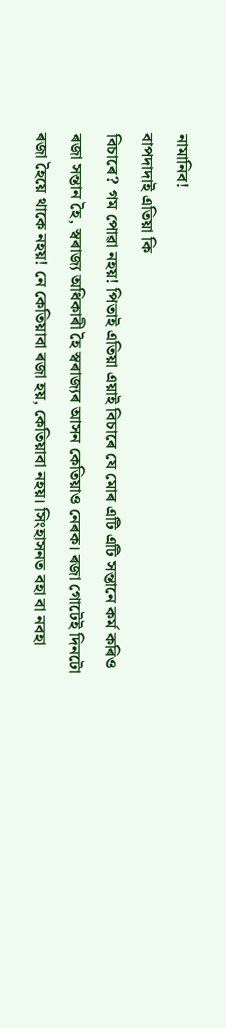নামানিব!
বাপদাদাই এতিয়া কি
বিচাৰে? গম পোৱা নহয়! পিতাই এতিয়া এয়াই বিচাৰে যে মোৰ এটি এটি সন্তানে কৰ্ম কৰিও
ৰজা সন্তান হৈ, স্বৰাজ্য অধিকাৰী হৈ স্বৰাজ্যৰ আসন কেতিয়াও নেৰক। ৰজা গোটেই দিনটো
ৰজা হৈয়ে থাকে নহয়! নে কেতিয়াবা ৰজা হয়, কেতিয়াবা নহয়। সিংহাসনত বহা বা নবহা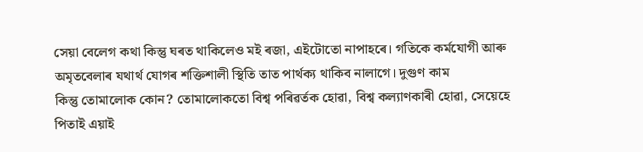সেয়া বেলেগ কথা কিন্তু ঘৰত থাকিলেও মই ৰজা, এইটোতো নাপাহৰে। গতিকে কৰ্মযোগী আৰু
অমৃতবেলাৰ যথাৰ্থ যোগৰ শক্তিশালী স্থিতি তাত পাৰ্থক্য থাকিব নালাগে। দুগুণ কাম
কিন্তু তোমালোক কোন? তোমালোকতো বিশ্ব পৰিৱৰ্তক হোৱা, বিশ্ব কল্যাণকাৰী হোৱা, সেয়েহে
পিতাই এয়াই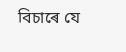বিচাৰে যে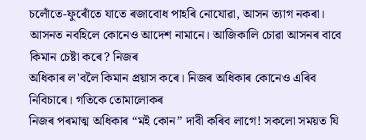চলোঁতে-ফুৰোঁতে যাতে ৰজাবোধ পাহৰি নোযোৱা, আসন ত্যাগ নকৰা।
আসনত নবহিলে কোনেও আদেশ নামানে। আজিকালি চোৱা আসনৰ বাবে কিমান চেষ্টা কৰে? নিজৰ
অধিকাৰ ল'বলৈ কিমান প্ৰয়াস কৰে। নিজৰ অধিকাৰ কোনেও এৰিব নিবিচাৰে। গতিকে তোমালোকৰ
নিজৰ পৰমাত্ম অধিকাৰ “মই কোন” দাবী কৰিব লাগে! সকলো সময়ত যি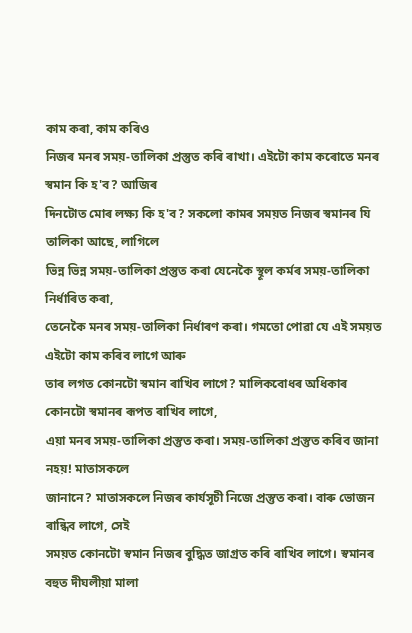কাম কৰা, কাম কৰিও
নিজৰ মনৰ সময়-তালিকা প্ৰস্তুত কৰি ৰাখা। এইটো কাম কৰোতে মনৰ স্বমান কি হ'ব? আজিৰ
দিনটোত মোৰ লক্ষ্য কি হ'ব? সকলো কামৰ সময়ত নিজৰ স্বমানৰ যি তালিকা আছে, লাগিলে
ভিন্ন ভিন্ন সময়-তালিকা প্ৰস্তুত কৰা যেনেকৈ স্থূল কৰ্মৰ সময়-তালিকা নিৰ্ধাৰিত কৰা,
তেনেকৈ মনৰ সময়-তালিকা নিৰ্ধাৰণ কৰা। গমতো পোৱা যে এই সময়ত এইটো কাম কৰিব লাগে আৰু
তাৰ লগত কোনটো স্বমান ৰাখিব লাগে? মালিকবোধৰ অধিকাৰ কোনটো স্বমানৰ ৰূপত ৰাখিব লাগে,
এয়া মনৰ সময়-তালিকা প্ৰস্তুত কৰা। সময়-তালিকা প্ৰস্তুত কৰিব জানা নহয়! মাতাসকলে
জানানে? মাতাসকলে নিজৰ কাৰ্যসূচী নিজে প্ৰস্তুত কৰা। বাৰু ভোজন ৰান্ধিব লাগে, সেই
সময়ত কোনটো স্বমান নিজৰ বুদ্ধিত জাগ্ৰত কৰি ৰাখিব লাগে। স্বমানৰ বহুত দীঘলীয়া মালা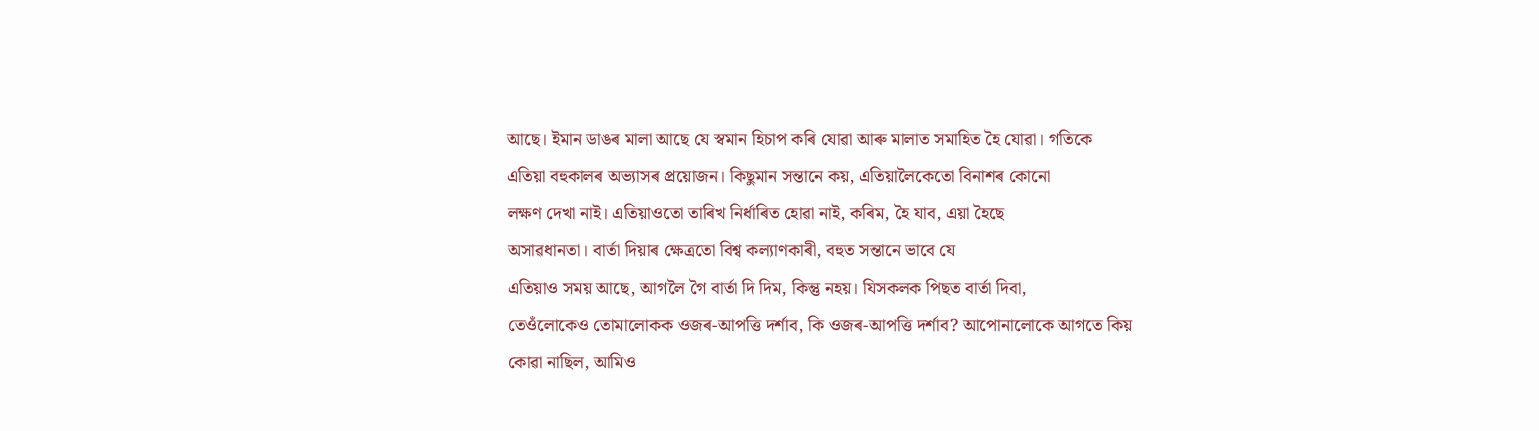আছে। ইমান ডাঙৰ মালা আছে যে স্বমান হিচাপ কৰি যোৱা আৰু মালাত সমাহিত হৈ যোৱা। গতিকে
এতিয়া বহুকালৰ অভ্যাসৰ প্ৰয়োজন। কিছুমান সন্তানে কয়, এতিয়ালৈকেতো বিনাশৰ কোনো
লক্ষণ দেখা নাই। এতিয়াওতো তাৰিখ নিৰ্ধাৰিত হোৱা নাই, কৰিম, হৈ যাব, এয়া হৈছে
অসাৱধানতা। বাৰ্তা দিয়াৰ ক্ষেত্ৰতো বিশ্ব কল্যাণকাৰী, বহুত সন্তানে ভাবে যে
এতিয়াও সময় আছে, আগলৈ গৈ বাৰ্তা দি দিম, কিন্তু নহয়। যিসকলক পিছত বাৰ্তা দিবা,
তেওঁলোকেও তোমালোকক ওজৰ-আপত্তি দৰ্শাব, কি ওজৰ-আপত্তি দৰ্শাব? আপোনালোকে আগতে কিয়
কোৱা নাছিল, আমিও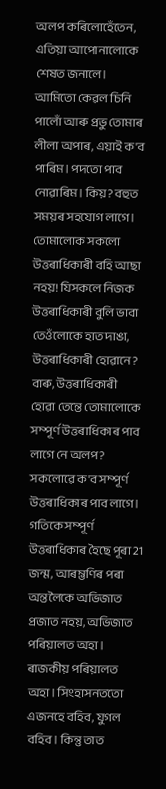অলপ কৰিলোহেঁতেন, এতিয়া আপোনালোকে শেষত জনালে। আমিতো কেৱল চিনি
পালোঁ আৰু প্ৰভু তোমাৰ লীলা অপাৰ, এয়াই ক'ব পাৰিম। পদতো পাব নোৱাৰিম। কিয়? বহুত
সময়ৰ সহযোগ লাগে। তোমালোক সকলো উত্তৰাধিকাৰী বহি আছা নহয়! যিসকলে নিজক
উত্তৰাধিকাৰী বুলি ভাবা তেওঁলোকে হাত দাঙা, উত্তৰাধিকাৰী হোৱানে? বাৰু, উত্তৰাধিকাৰী
হোৱা তেন্তে তোমালোকে সম্পূৰ্ণ উত্তৰাধিকাৰ পাব লাগে নে অলপ? সকলোৱে ক'ব সম্পূৰ্ণ
উত্তৰাধিকাৰ পাব লাগে। গতিকে সম্পূৰ্ণ উত্তৰাধিকাৰ হৈছে পূৰা 21 জন্ম, আৰম্ভণিৰ পৰা
অন্তলৈকে অভিজাত প্ৰজাত নহয়, অভিজাত পৰিয়ালত অহা। ৰাজকীয় পৰিয়ালত অহা। সিংহাসনততো
এজনহে বহিব, যুগল বহিব। কিন্তু তাত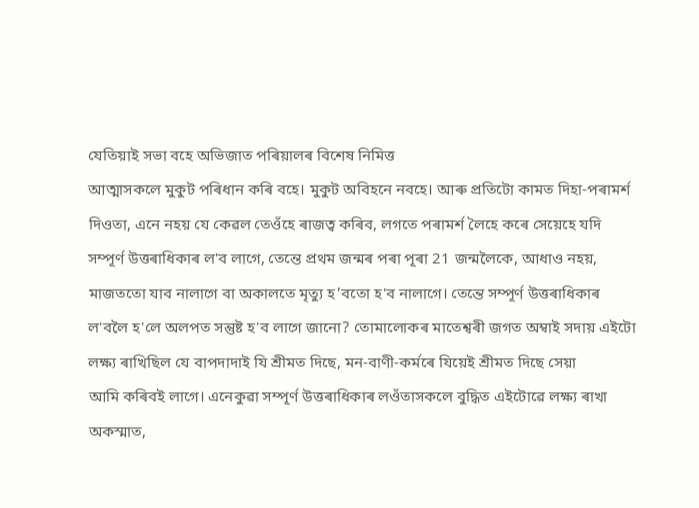যেতিয়াই সভা বহে অভিজাত পৰিয়ালৰ বিশেষ নিমিত্ত
আত্মাসকলে মুকুট পৰিধান কৰি বহে। মুকুট অবিহনে নবহে। আৰু প্ৰতিটো কামত দিহা-পৰামৰ্শ
দিওতা, এনে নহয় যে কেৱল তেওঁহে ৰাজত্ব কৰিব, লগতে পৰামৰ্শ লৈহে কৰে সেয়েহে যদি
সম্পূৰ্ণ উত্তৰাধিকাৰ ল'ব লাগে, তেন্তে প্ৰথম জন্মৰ পৰা পূৰা 21 জন্মলৈকে, আধাও নহয়,
মাজততো যাব নালাগে বা অকালতে মৃত্যু হ’বতো হ'ব নালাগে। তেন্তে সম্পূৰ্ণ উত্তৰাধিকাৰ
ল'বলৈ হ'লে অলপত সন্তুষ্ট হ'ব লাগে জানো? তোমালোকৰ মাতেশ্বৰী জগত অম্বাই সদায় এইটো
লক্ষ্য ৰাখিছিল যে বাপদাদাই যি শ্ৰীমত দিছে, মন-বাণী-কৰ্মৰে যিয়েই শ্ৰীমত দিছে সেয়া
আমি কৰিবই লাগে। এনেকুৱা সম্পূৰ্ণ উত্তৰাধিকাৰ লওঁতাসকলে বুদ্ধিত এইটোৱে লক্ষ্য ৰাখা
অকস্মাত,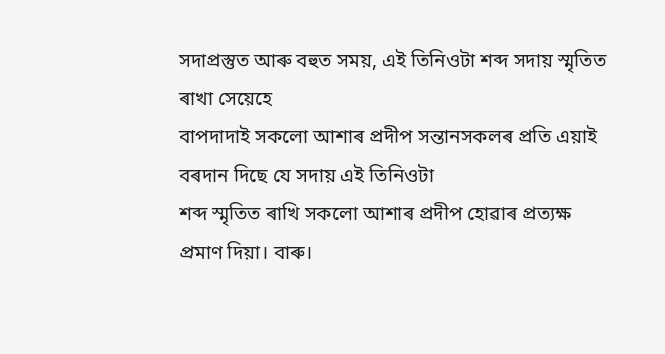সদাপ্ৰস্তুত আৰু বহুত সময়, এই তিনিওটা শব্দ সদায় স্মৃতিত ৰাখা সেয়েহে
বাপদাদাই সকলো আশাৰ প্ৰদীপ সন্তানসকলৰ প্ৰতি এয়াই বৰদান দিছে যে সদায় এই তিনিওটা
শব্দ স্মৃতিত ৰাখি সকলো আশাৰ প্ৰদীপ হোৱাৰ প্ৰত্যক্ষ প্ৰমাণ দিয়া। বাৰু।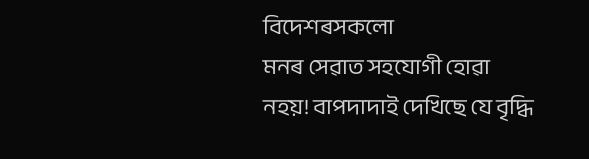বিদেশৰসকলো
মনৰ সেৱাত সহযোগী হোৱা নহয়! বাপদাদাই দেখিছে যে বৃদ্ধি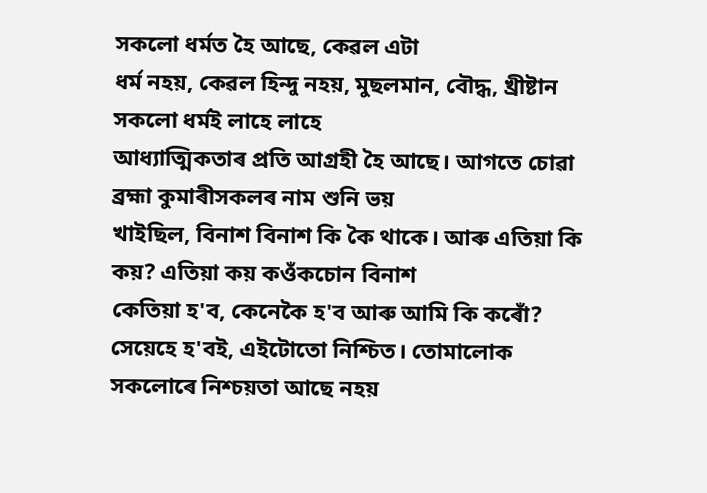সকলো ধৰ্মত হৈ আছে, কেৱল এটা
ধৰ্ম নহয়, কেৱল হিন্দু নহয়, মুছলমান, বৌদ্ধ, খ্ৰীষ্টান সকলো ধৰ্মই লাহে লাহে
আধ্যাত্মিকতাৰ প্ৰতি আগ্ৰহী হৈ আছে। আগতে চোৱা ব্ৰহ্মা কুমাৰীসকলৰ নাম শুনি ভয়
খাইছিল, বিনাশ বিনাশ কি কৈ থাকে। আৰু এতিয়া কি কয়? এতিয়া কয় কওঁকচোন বিনাশ
কেতিয়া হ'ব, কেনেকৈ হ'ব আৰু আমি কি কৰোঁ? সেয়েহে হ'বই, এইটোতো নিশ্চিত। তোমালোক
সকলোৰে নিশ্চয়তা আছে নহয়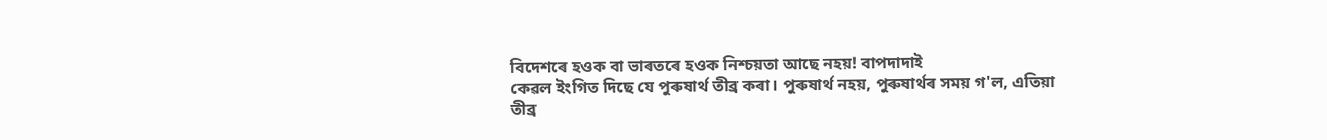বিদেশৰে হওক বা ভাৰতৰে হওক নিশ্চয়তা আছে নহয়! বাপদাদাই
কেৱল ইংগিত দিছে যে পুৰুষাৰ্থ তীব্ৰ কৰা। পুৰুষাৰ্থ নহয়, পুৰুষাৰ্থৰ সময় গ'ল, এতিয়া
তীব্ৰ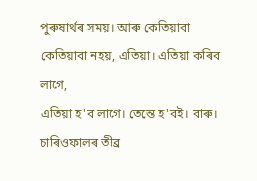পুৰুষাৰ্থৰ সময়। আৰু কেতিয়াবা কেতিয়াবা নহয়, এতিয়া। এতিয়া কৰিব লাগে,
এতিয়া হ'ব লাগে। তেন্তে হ'বই। বাৰু।
চাৰিওফালৰ তীব্ৰ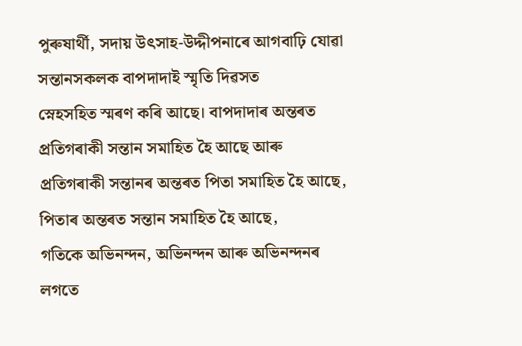পুৰুষাৰ্থী, সদায় উৎসাহ-উদ্দীপনাৰে আগবাঢ়ি যোৱা সন্তানসকলক বাপদাদাই স্মৃতি দিৱসত
স্নেহসহিত স্মৰণ কৰি আছে। বাপদাদাৰ অন্তৰত প্ৰতিগৰাকী সন্তান সমাহিত হৈ আছে আৰু
প্ৰতিগৰাকী সন্তানৰ অন্তৰত পিতা সমাহিত হৈ আছে, পিতাৰ অন্তৰত সন্তান সমাহিত হৈ আছে,
গতিকে অভিনন্দন, অভিনন্দন আৰু অভিনন্দনৰ লগতে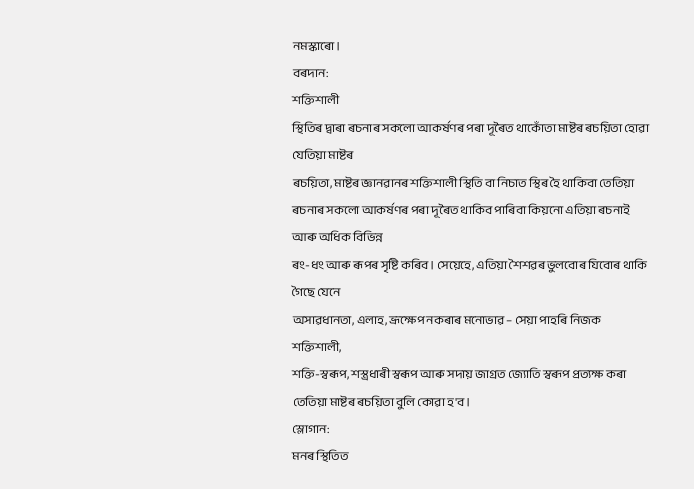নমস্কাৰো।
বৰদান:
শক্তিশালী
স্থিতিৰ দ্বাৰা ৰচনাৰ সকলো আকৰ্ষণৰ পৰা দূৰৈত থাকোঁতা মাষ্টৰ ৰচয়িতা হোৱা
যেতিয়া মাষ্টৰ
ৰচয়িতা, মাষ্টৰ জ্ঞানৱানৰ শক্তিশালী স্থিতি বা নিচাত স্থিৰ হৈ থাকিবা তেতিয়া
ৰচনাৰ সকলো আকৰ্ষণৰ পৰা দূৰৈত থাকিব পাৰিবা কিয়নো এতিয়া ৰচনাই আৰু অধিক বিভিন্ন
ৰং-ধং আৰু ৰূপৰ সৃষ্টি কৰিব। সেয়েহে, এতিয়া শৈশৱৰ ভুলবোৰ যিবোৰ থাকি গৈছে যেনে
অসাৱধানতা, এলাহ, ভ্ৰূক্ষেপ নকৰাৰ মনোভাৱ – সেয়া পাহৰি নিজক শক্তিশালী,
শক্তি-স্বৰূপ, শস্ত্ৰধাৰী স্বৰূপ আৰু সদায় জাগ্ৰত জ্যোতি স্বৰূপ প্ৰত্যক্ষ কৰা
তেতিয়া মাষ্টৰ ৰচয়িতা বুলি কোৱা হ'ব।
স্লোগান:
মনৰ স্থিতিত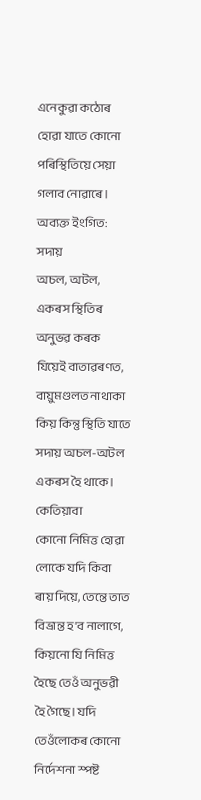এনেকুৱা কঠোৰ হোৱা যাতে কোনো পৰিস্থিতিয়ে সেয়া গলাব নোৱাৰে।
অব্যক্ত ইংগিত: সদায়
অচল, অটল, একৰস স্থিতিৰ অনুভৱ কৰক
যিয়েই বাতাৱৰণত,
বায়ুমণ্ডলত নাথাকা কিয় কিন্তু স্থিতি যাতে সদায় অচল-অটল একৰস হৈ থাকে। কেতিয়াবা
কোনো নিমিত্ত হোৱা লোকে যদি কিবা ৰায় দিয়ে, তেন্তে তাত বিভ্ৰান্ত হ'ব নালাগে,
কিয়নো যি নিমিত্ত হৈছে তেওঁ অনুভৱী হৈ গৈছে। যদি তেওঁলোকৰ কোনো নিৰ্দেশনা স্পষ্ট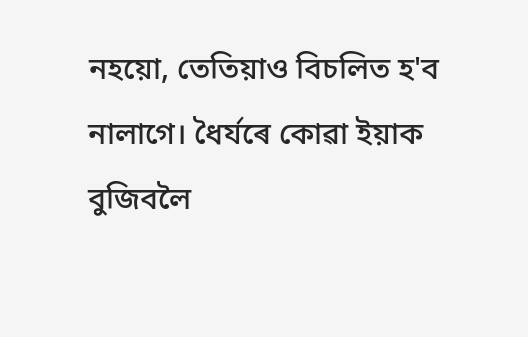নহয়ো, তেতিয়াও বিচলিত হ'ব নালাগে। ধৈৰ্যৰে কোৱা ইয়াক বুজিবলৈ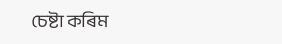চেষ্টা কৰিম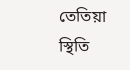তেতিয়া
স্থিতি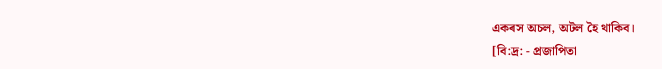একৰস অচল, অটল হৈ থাকিব।
[বি:দ্ৰ: - প্ৰজাপিতা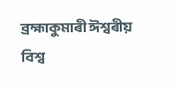ব্ৰহ্মাকুমাৰী ঈশ্বৰীয় বিশ্ব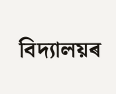বিদ্যালয়ৰ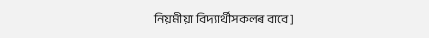নিয়মীয়া বিদ্যাৰ্থীসকলৰ বাবে]